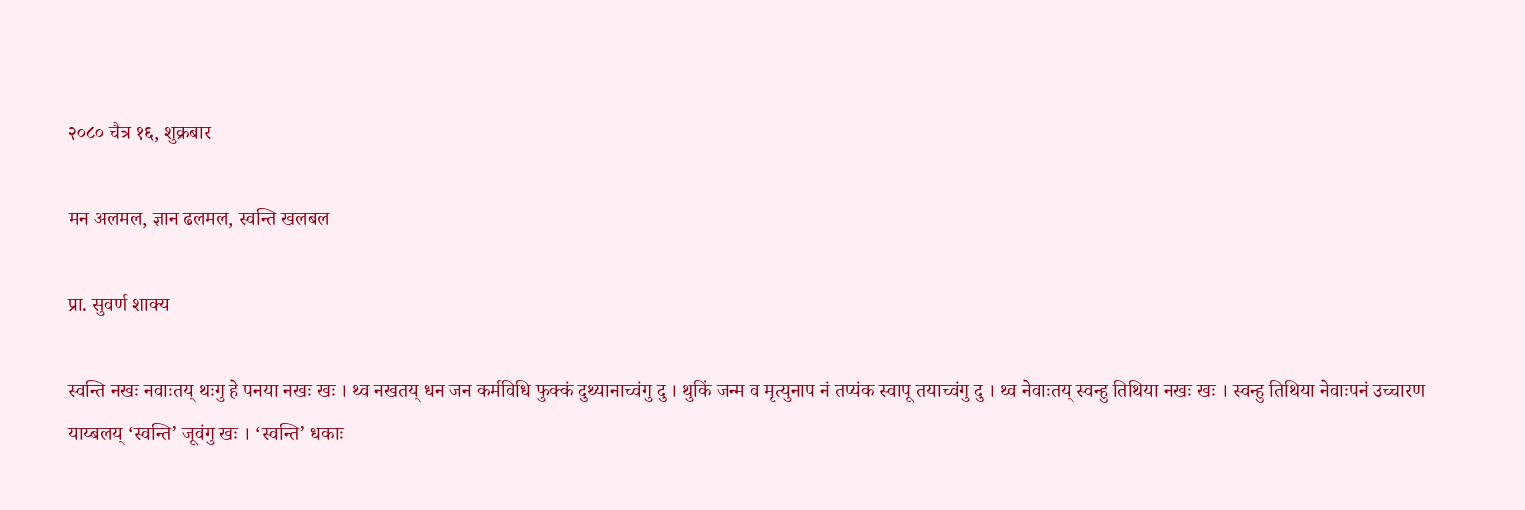२०८० चैत्र १६, शुक्रबार

मन अलमल, ज्ञान ढलमल, स्वन्ति खलबल

प्रा. सुवर्ण शाक्य

स्वन्ति नखः नवाःतय् थःगु हे पनया नखः खः । थ्व नखतय् धन जन कर्मविधि फुक्कं दुथ्यानाच्वंगु दु । थुकिं जन्म व मृत्युनाप नं तप्यंक स्वापू तयाच्वंगु दु । थ्व नेवाःतय् स्वन्हु तिथिया नखः खः । स्वन्हु तिथिया नेवाःपनं उच्चारण याय्बलय् ‘स्वन्ति’ जूवंगु खः । ‘स्वन्ति’ धकाः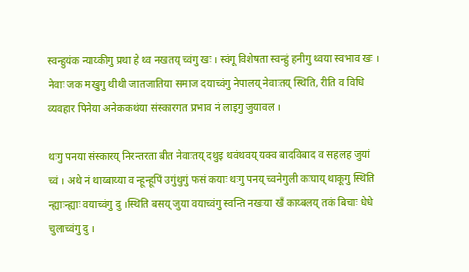स्वन्हुयंक न्याय्कीगु प्रथा हे थ्व नखतय् च्वंगु खः । स्वंगू विशेषता स्वन्हुं हनीगु थ्वया स्वभाव खः । नेवाः जक मखुगु थीथी जातजातिया समाज दयाच्वंगु नेपालय् नेवाःतय् स्थिति, रीति व विधि व्यवहार पिनेया अनेककथंया संस्कारगत प्रभाव नं लाइगु जुयावल ।

थःगु पनया संस्कारय् निरन्तरता बीत नेवाःतय् दथुइ थवंथवय् यक्व बादविबाद व सहलह जुयां च्वं । अथे नं थाय्बाय्या व न्हून्हूपिं उगुंथुगुं फसं कयाः थःगु पनय् च्वनेगुली कःघाय् थाकूगु स्थिति न्ह्याःन्ह्याः वयाच्वंगु दु ।स्थिति बसय् जुया वयाच्वंगु स्वन्ति नखःया खँ काय्बलय् तकं बिचाः धेधे चुलाच्वंगु दु ।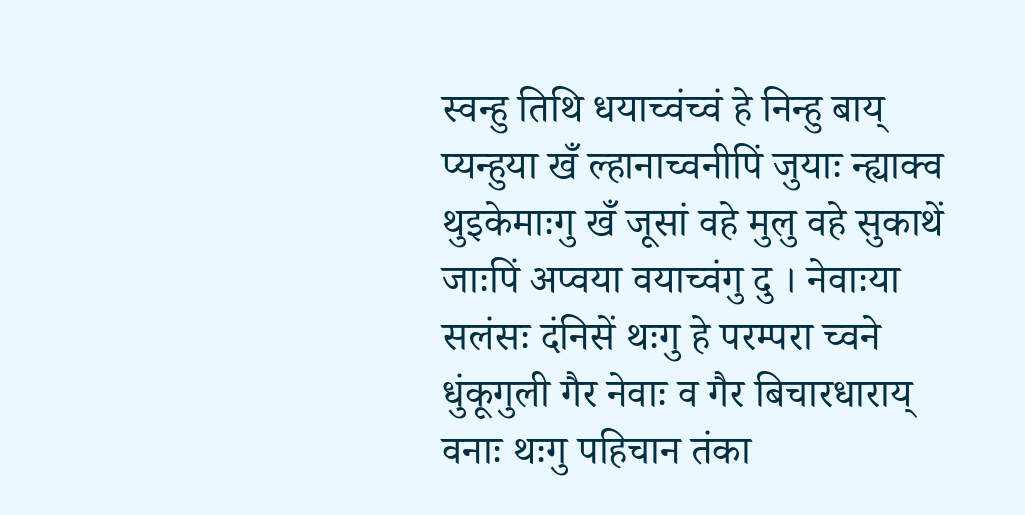स्वन्हु तिथि धयाच्वंच्वं हे निन्हु बाय् प्यन्हुया खँ ल्हानाच्वनीपिं जुयाः न्ह्याक्व थुइकेमाःगु खँ जूसां वहे मुलु वहे सुकाथें जाःपिं अप्वया वयाच्वंगु दु । नेवाःया सलंसः दंनिसें थःगु हे परम्परा च्वने धुंकूगुली गैर नेवाः व गैर बिचारधाराय् वनाः थःगु पहिचान तंका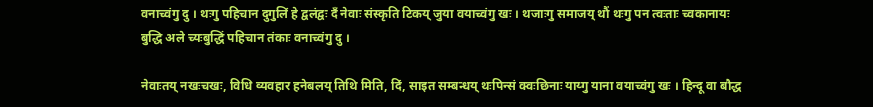वनाच्वंगु दु । थःगु पहिचान दुगुलिं हे द्वलंद्वः दँ नेवाः संस्कृति टिकय् जुया वयाच्वंगु खः । थजाःगु समाजय् थौं थःगु पन त्वःताः च्वकानायः बुद्धि अले च्यःबुद्धिं पहिचान तंकाः वनाच्वंगु दु ।

नेवाःतय् नखःचखः, विधि व्यवहार हनेबलय् तिथि मिति, दिं, साइत सम्बन्धय् थःपिन्सं क्वःछिनाः याय्गु याना वयाच्वंगु खः । हिन्दू वा बौद्ध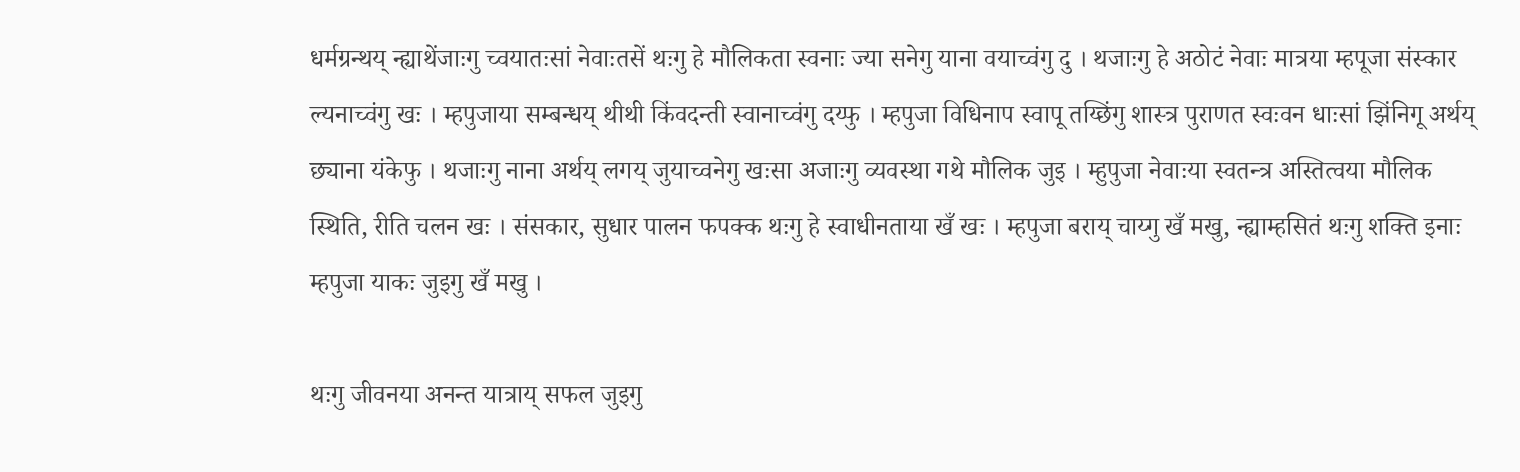धर्मग्रन्थय् न्ह्याथेंजाःगु च्वयातःसां नेवाःतसें थःगु हे मौलिकता स्वनाः ज्या सनेगु याना वयाच्वंगु दु । थजाःगु हे अठोटं नेवाः मात्रया म्हपूजा संस्कार ल्यनाच्वंगु खः । म्हपुजाया सम्बन्धय् थीथी किंवदन्ती स्वानाच्वंगु दय्फु । म्हपुजा विधिनाप स्वापू तय्छिंगु शास्त्र पुराणत स्वःवन धाःसां झिंनिगू अर्थय् छ्याना यंकेफु । थजाःगु नाना अर्थय् लगय् जुयाच्वनेगु खःसा अजाःगु व्यवस्था गथे मौलिक जुइ । म्हुपुजा नेवाःया स्वतन्त्र अस्तित्वया मौलिक स्थिति, रीति चलन खः । संसकार, सुधार पालन फपक्क थःगु हे स्वाधीनताया खँ खः । म्हपुजा बराय् चाय्गु खँ मखु, न्ह्याम्हसितं थःगु शक्ति इनाः म्हपुजा याकः जुइगु खँ मखु ।

थःगु जीवनया अनन्त यात्राय् सफल जुइगु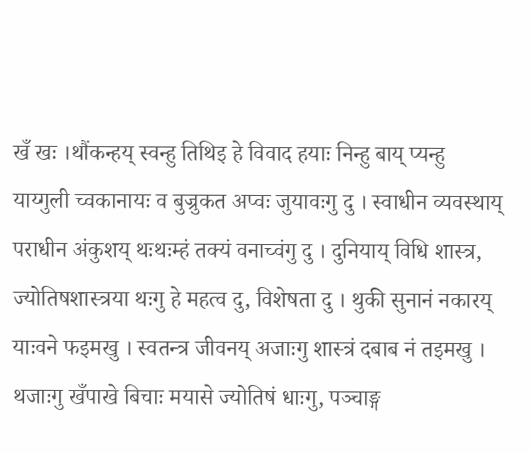खँ खः ।थौंकन्हय् स्वन्हु तिथिइ हे विवाद हयाः निन्हु बाय् प्यन्हु याय्गुली च्वकानायः व बुज्रुकत अप्वः जुयावःगु दु । स्वाधीन व्यवस्थाय् पराधीन अंकुशय् थःथःम्हं तक्यं वनाच्वंगु दु । दुनियाय् विधि शास्त्र, ज्योतिषशास्त्रया थःगु हे महत्व दु, विशेषता दु । थुकी सुनानं नकारय् याःवने फइमखु । स्वतन्त्र जीवनय् अजाःगु शास्त्रं दबाब नं तइमखु । थजाःगु खँपाखे बिचाः मयासे ज्योतिषं धाःगु, पञ्चाङ्ग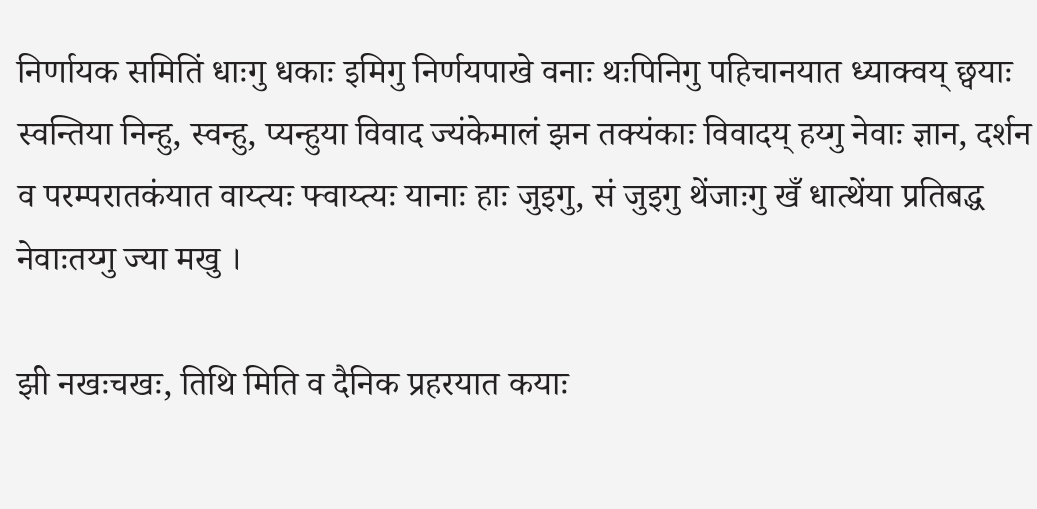निर्णायक समितिं धाःगु धकाः इमिगु निर्णयपाखे वनाः थःपिनिगु पहिचानयात ध्याक्वय् छ्वयाः स्वन्तिया निन्हु, स्वन्हु, प्यन्हुया विवाद ज्यंकेमालं झन तक्यंकाः विवादय् हय्गु नेवाः ज्ञान, दर्शन व परम्परातकंयात वाय्त्यः फ्वाय्त्यः यानाः हाः जुइगु, सं जुइगु थेंजाःगु खँ धात्थेंया प्रतिबद्ध नेवाःतय्गु ज्या मखु ।

झी नखःचखः, तिथि मिति व दैनिक प्रहरयात कयाः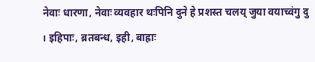नेवाः धारणा, नेवाः व्यवहार थःपिनि दुने हे प्रशस्त चलय् जुया वयाच्वंगु दु । इहिपाः, ब्रतबन्ध, इही, बाह्राः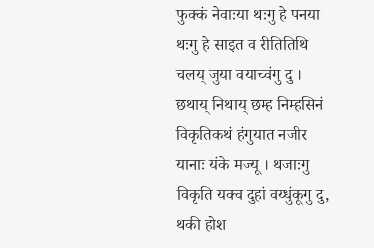फुक्कं नेवाःया थःगु हे पनया थःगु हे साइत व रीतितिथि चलय् जुया वयाच्वंगु दु । छथाय् निथाय् छम्ह निम्हसिनं विकृतिकथं हंगुयात नजीर यानाः यंके मज्यू । थजाःगु विकृति यक्व दुहां वय्धुंकूगु दु, थकी होश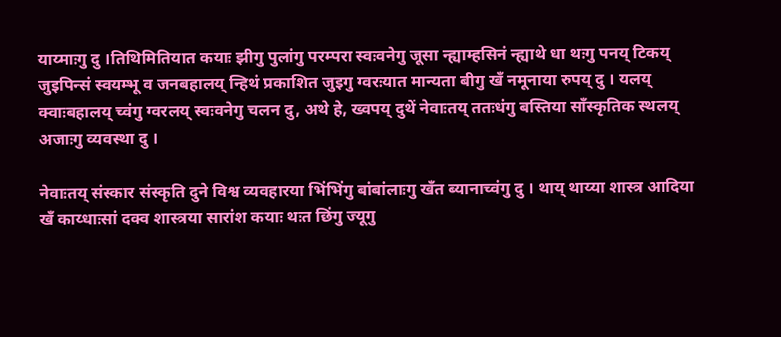याय्माःगु दु ।तिथिमितियात कयाः झीगु पुलांगु परम्परा स्वःवनेगु जूसा न्ह्याम्हसिनं न्ह्याथे धा थःगु पनय् टिकय् जुइपिन्सं स्वयम्भू व जनबहालय् न्हिथं प्रकाशित जुइगु ग्वरःयात मान्यता बीगु खँ नमूनाया रुपय् दु । यलय् क्वाःबहालय् च्वंगु ग्वरलय् स्वःवनेगु चलन दु, अथे हे, ख्वपय् दुथें नेवाःतय् ततःधंगु बस्तिया साँस्कृतिक स्थलय् अजाःगु व्यवस्था दु ।

नेवाःतय् संस्कार संस्कृति दुने विश्व व्यवहारया भिंभिंगु बांबांलाःगु खँत ब्यानाच्वंगु दु । थाय् थाय्या शास्त्र आदिया खँ काय्धाःसां दक्व शास्त्रया सारांश कयाः थःत छिंगु ज्यूगु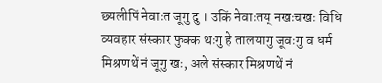छ्यलीपिं नेवाःत जूगु दु । उकिं नेवाःतय् नखःचखः विधि व्यवहार संस्कार फुक्क थःगु हे तालयागु जूवःगु व धर्म मिश्रणथें नं जूगु खः, अले संस्कार मिश्रणथें नं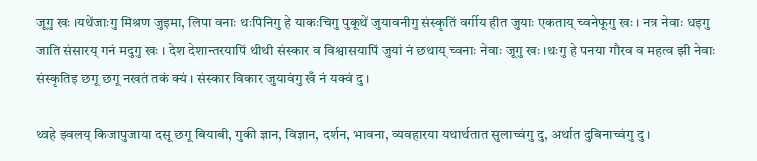जूगु खः ।यथेंजाःगु मिश्रण जुइमा, लिपा वनाः थःपिनिगु हे याकःचिगु पुकूथें जुयावनीगु संस्कृतिं वर्गीय हीत जुयाः एकताय् च्वनेफूगु खः । नत्र नेवाः धइगु जाति संसारय् गनं मदुगु खः । देश देशान्तरयापिं थीथी संस्कार व विश्वासयापिं जुयां नं छथाय् च्वनाः नेवाः जूगु खः ।थःगु हे पनया गौरव व महत्व झी नेवाः संस्कृतिइ छगू छगू नखतं तकं क्यं । संस्कार विकार जुयावंगु खँ नं यक्वं दु ।

थ्वहे झ्वलय् किजापुजाया दसू छगू बियाबी, गुकी ज्ञान, विज्ञान, दर्शन, भावना, व्यवहारया यथार्थतात सुलाच्वंगु दु, अर्थात दुबिनाच्वंगु दु ।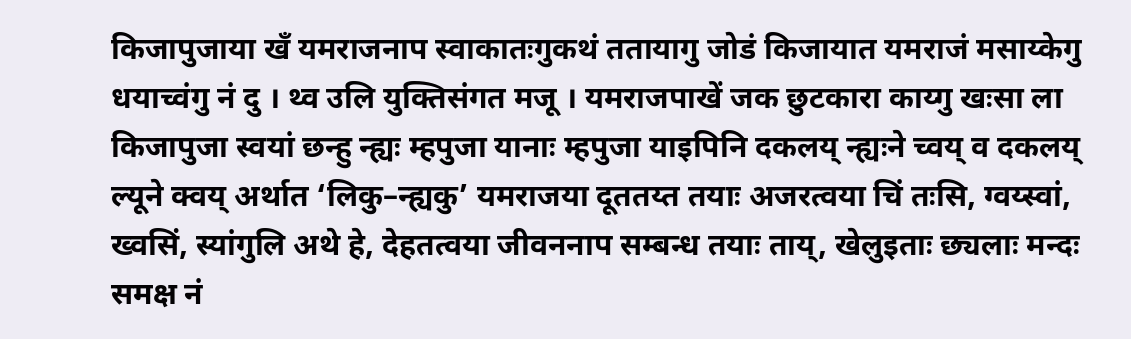किजापुजाया खँ यमराजनाप स्वाकातःगुकथं ततायागु जोडं किजायात यमराजं मसाय्केगु धयाच्वंगु नं दु । थ्व उलि युक्तिसंगत मजू । यमराजपाखें जक छुटकारा काय्गु खःसा ला किजापुजा स्वयां छन्हु न्ह्यः म्हपुजा यानाः म्हपुजा याइपिनि दकलय् न्ह्यःने च्वय् व दकलय् ल्यूने क्वय् अर्थात ‘लिकु–न्ह्यकु’ यमराजया दूततय्त तयाः अजरत्वया चिं तःसि, ग्वय्स्वां, ख्वसिं, स्यांगुलि अथे हे, देहतत्वया जीवननाप सम्बन्ध तयाः ताय्, खेलुइताः छ्यलाः मन्दः समक्ष नं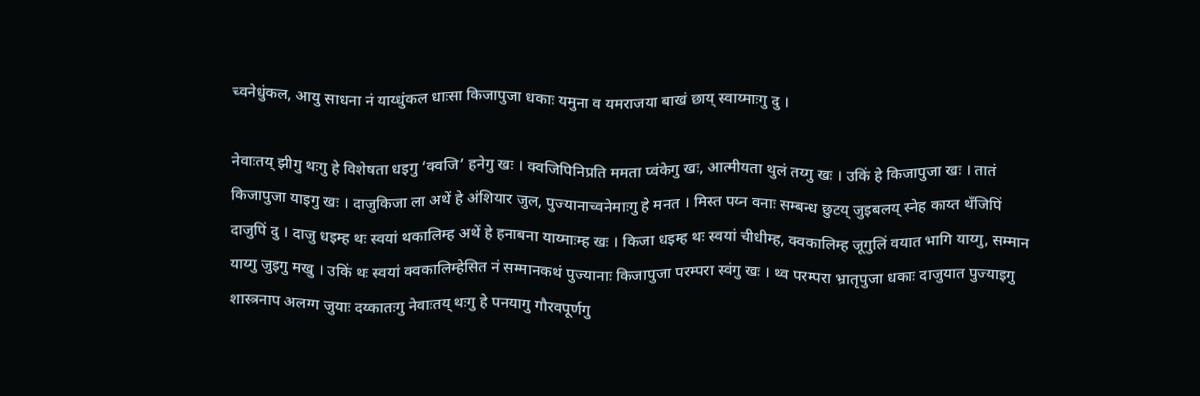च्वनेधुंकल, आयु साधना नं याय्धुंकल धाःसा किजापुजा धकाः यमुना व यमराजया बाखं छाय् स्वाय्माःगु दु ।

नेवाःतय् झीगु थःगु हे विशेषता धइगु ‘क्वजि’ हनेगु खः । क्वजिपिनिप्रति ममता प्वंकेगु खः, आत्मीयता थुलं तय्गु खः । उकिं हे किजापुजा खः । तातं किजापुजा याइगु खः । दाजुकिजा ला अथें हे अंशियार जुल, पुज्यानाच्वनेमाःगु हे मनत । मिस्त पय्न वनाः सम्बन्ध छुटय् जुइबलय् स्नेह काय्त थँजिपिं दाजुपिं दु । दाजु धइम्ह थः स्वयां थकालिम्ह अथें हे हनाबना याय्माःम्ह खः । किजा धइम्ह थः स्वयां चीधीम्ह, क्वकालिम्ह जूगुलिं वयात भागि याय्गु, सम्मान याय्गु जुइगु मखु । उकिं थः स्वयां क्वकालिम्हेसित नं सम्मानकथं पुज्यानाः किजापुजा परम्परा स्वंगु खः । थ्व परम्परा भ्रातृपुजा धकाः दाजुयात पुज्याइगु शास्त्रनाप अलग्ग जुयाः दय्कातःगु नेवाःतय् थःगु हे पनयागु गौरवपूर्णगु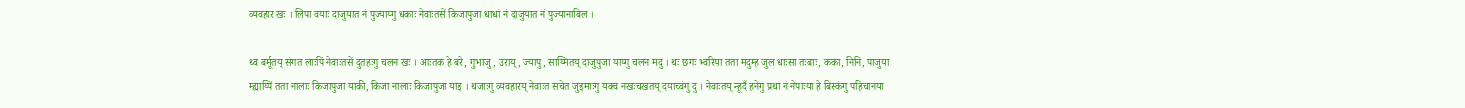व्यवहार खः । लिपा वयाः दाजुयात नं पुज्याय्गु धकाः नेवाःतसें किजापुजा धाधां नं दाजुयात नं पुज्यानाबिल ।

थ्व बर्मूतय् संगत लाःपिं नेवाःतसें दुतहःगु चलन खः । आःतक हे बरे, गुभाजु, उराय्, ज्यापु, साय्मितय् दाजुपुजा याय्गु चलन मदु । थः छगः भ्वरिया तता मदुम्ह जुल धाःसा तःबाः, कका, निनि, पाजुया म्ह्याय्पिं तता नालाः किजापुजा याकी, किजा नालाः किजापुजा याइ । थजाःगु व्यवहारय् नेवाःत सचेत जुइमाःगु यक्व नखःचखतय् दयाच्वंगु दु । नेवाःतय् न्हूदँ हनेगु प्रथा नं नेपाःया हे बिस्कंगु पहिचानया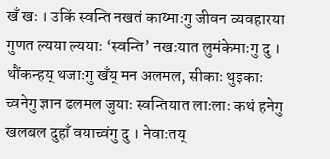खँ खः । उकिं स्वन्ति नखतं काय्माःगु जीवन व्यवहारया गुणत ल्यया ल्ययाः ‘स्वन्ति’ नखःयात लुमंकेमाःगु दु । थौंकन्हय् थजाःगु खँय् मन अलमल, सीकाः थुइकाः च्वनेगु ज्ञान ढलमल जुयाः स्वन्तियात लाःलाः कथं हनेगु खलबल दुहाँ वयाच्वंगु दु । नेवाःतय्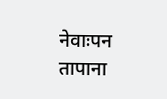नेवाःपन तापाना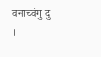वनाच्वंगु दु ।